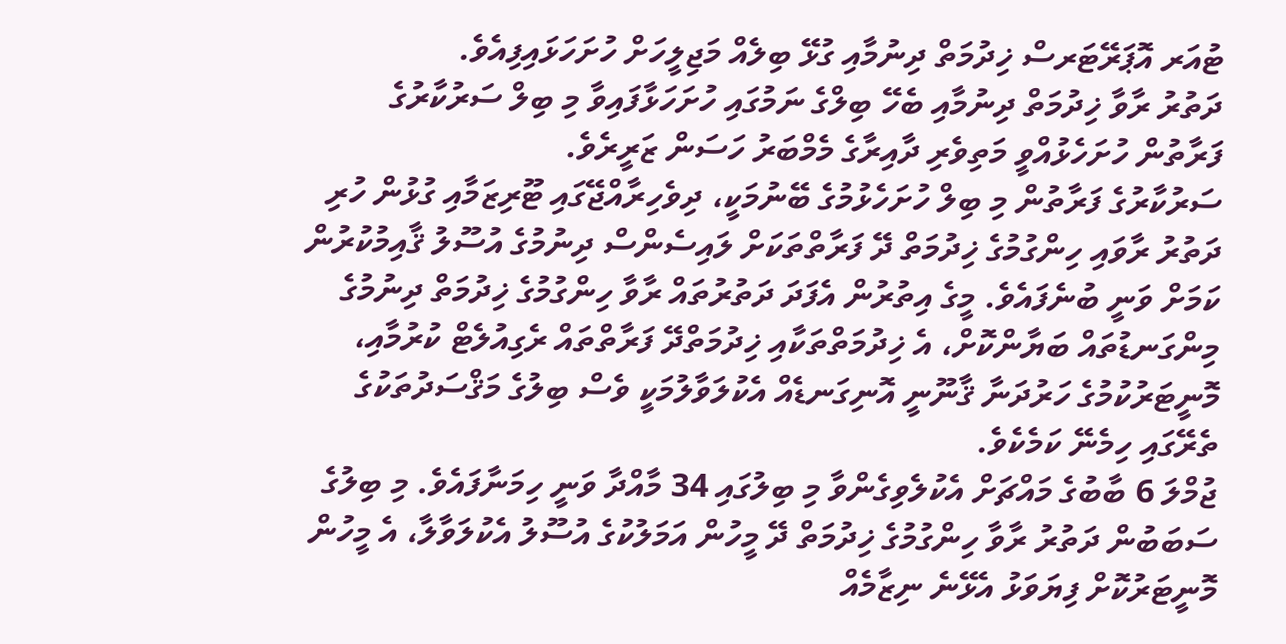ޓުއަރ އޮޕަރޭޓަރސް ޚިދުމަތް ދިނުމާއި ގުޅޭ ބިލެއް މަޖިލީހަށް ހުށަހަޅައިފިއެވެ.
ދަތުރު ރާވާ ޚިދުމަތް ދިނުމާއި ބެހޭ ބިލްގެ ނަމުގައި ހުށަހަޅާފައިވާ މި ބިލް ސަރުކާރުގެ ފަރާތުން ހުށަހެޅުއްވީ މަތިވެރި ދާއިރާގެ މެމްބަރު ހަސަން ޒަރީރެވެ.
ސަރުކާރުގެ ފަރާތުން މި ބިލް ހުށަހެޅުމުގެ ބޭނުމަކީ، ދިވެހިރާއްޖޭގައި ޓޫރިޒަމާއި ގުޅުން ހުރި ދަތުރު ރާވައި ހިންގުމުގެ ޚިދުމަތް ދޭ ފަރާތްތަކަށް ލައިސެންސް ދިނުމުގެ އުސޫލު ޤާއިމުކުރުން ކަމަށް ވަނީ ބުނެފައެވެ. މީގެ އިތުރުން އެފަދަ ދަތުރުތައް ރާވާ ހިންގުމުގެ ޚިދުމަތް ދިނުމުގެ މިންގަނޑުތައް ބަޔާންކޮށް، އެ ޚިދުމަތްތަކާއި ޚިދުމަތްދޭ ފަރާތްތައް ރެގިއުލެޓް ކުރުމާއި، މޮނީޓަރުކުމުގެ ހަރުދަނާ ޤާނޫނީ އޮނިގަނޑެއް އެކުލަވާލުމަކީ ވެސް ބިލުގެ މަޤްސަދުތަކުގެ ތެރޭގައި ހިމެނޭ ކަމެކެވެ.
ޖުމްލަ 6 ބާބުގެ މައްޗަށް އެކުލެވިގެންވާ މި ބިލުގައި 34 މާއްދާ ވަނީ ހިމަނާފައެވެ. މި ބިލުގެ ސަބަބުން ދަތުރު ރާވާ ހިންގުމުގެ ޚިދުމަތް ދޭ މީހުން އަމަލުކުގެ އުސޫލު އެކުލަވާލާ، އެ މީހުން މޮނީޓަރުކޮށް ފިޔަވަޅު އެޅޭނެ ނިޒާމެއް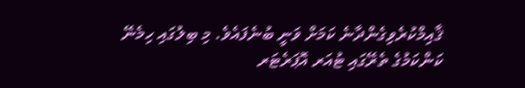ޤާއިމްކުރެވިގެންދާނެ ކަމަށް ވަނީ ބުނެފައެވެ. މި ބިލުގައި ހިމެނޭ ކަންކަމުގެ ތެރޭގައި ޓުއަރ އޮޕަރެޓަރ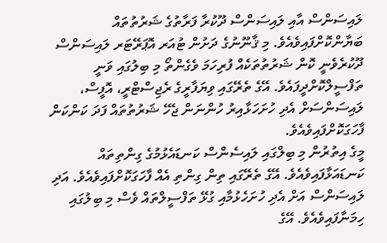ލައިސަންސް އާއި ލައިސަންސް ދޫކުރާ ފަރާތުގެ ޝަރުތުތައް ބަޔާންކޮށްފައިވެއެވެ. މި ޤާނޫނުގެ ދަށުން ޓުއަރ އޮޕަރޭޓަރ ލައިސަންސް ދޫކުރެވެނީ ކޮން ޝަރުތުތަކެއް ފުރިހަމަ ވެގެންތޯ މި ބިލުގައި ވަނީ ތަފްސީލްކޮށްދީފައެވެ. އޭގެ ތެރޭގައި ވިޔަފާރީގެ ރެޖިސްޓްރީ، އޮފީސް، ލައިސަންސަށް އެދި ހުށަހަޅާއިރު ހުންނަން ޖެހޭ ޝަރުތުތައް ފަދަ ކަންކަން ފާހަގަކޮށްފައިވެއެވެ.
މީގެ އިތުރުން މި ބިލްގައި ލައިސެންސް ކަނޑައެޅުމުގެ ގިންތިތައް ކަނޑައަޅާފައިވެއެވެ. އޭގެ ތެރޭގައި ތިން ގިންތި އެއް ފާހަގަކޮށްފައިވެއެވެ. އަދި ލައިސަންސް އަށް އެދި ހުށަހެޅުމާއި ގުޅޭ ތަފްސީލްތައް ވެސް މި ބިލުގައި ހިމަނާފައިވެއެވެ. އޭގެ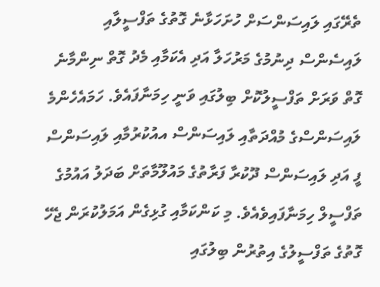ތެރޭގައި ލައިސަންސަށް ހުށަހަޅާނެ ގޮތުގެ ތަފްސީލާއި ލައިސެންސް ދިނުމުގެ މަރުހަލާ އަދި އެކަމާއި މެދު ގޮތް ނިންމާނެ ގޮތް ވަރަށް ތަފްސީލުކޮށް ބިލުގައި ވަނީ ހިމަނާފައެވެ. ހަމައެހެންމެ ލައިސަންސްގެ މުއްދަތާއި ލައިސަންސް އއުކުރުމާއި ލައިސަންސް ފީ އަދި ލައިސަންސް ދޫކުރާ ފަރާތުގެ މައުލޫމާތަށް ބަދަލު އައުމުގެ ތަފްސީލް ހިމަނާފައިވެއެވެ. މި ކަންކަމާއި ގުޅިގެން އަމަލުކުރަން ޖެހޭ ގޮތުގެ ތަފްސީލުގެ އިތުރުން ބިލުގައި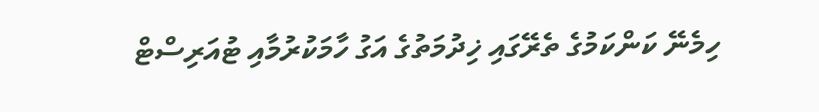ހިމެނޭ ކަންކަމުގެ ތެރޭގައި ޚިދުމަތުގެ އަގު ހާމަކުރުމާއި ޓުއަރިސްޓް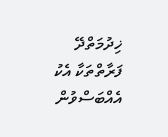ޚިދުމަތްދޭ ފަރާތްތަކާ އެކު އެއްބަސްވުން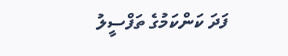ފަދަ ކަންކަމުގެ ތަފްސީލު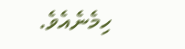ހިމެނެއެވެ.